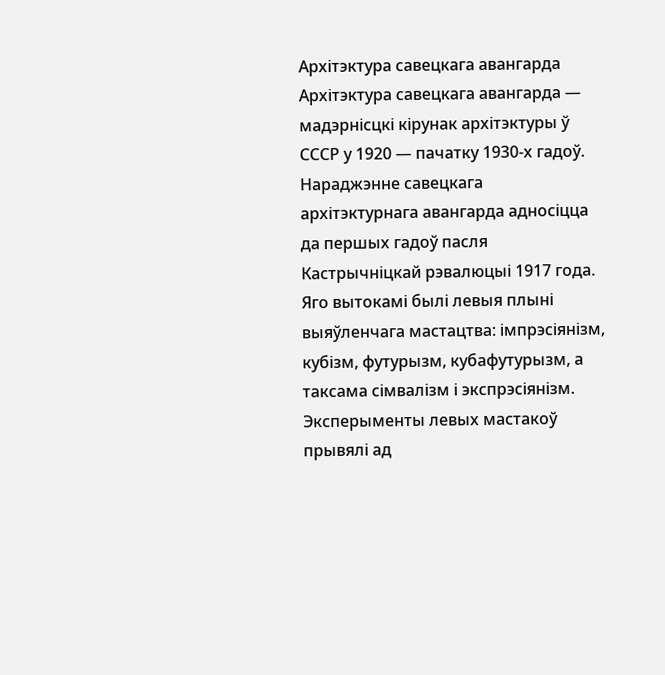Архітэктура савецкага авангарда
Архітэктура савецкага авангарда — мадэрнісцкі кірунак архітэктуры ў СССР у 1920 — пачатку 1930-х гадоў.
Нараджэнне савецкага архітэктурнага авангарда адносіцца да першых гадоў пасля Кастрычніцкай рэвалюцыі 1917 года. Яго вытокамі былі левыя плыні выяўленчага мастацтва: імпрэсіянізм, кубізм, футурызм, кубафутурызм, а таксама сімвалізм і экспрэсіянізм. Эксперыменты левых мастакоў прывялі ад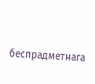беспрадметнага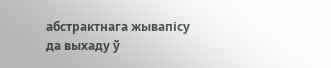абстрактнага жывапісу да выхаду ў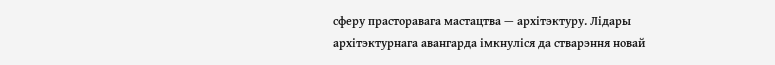сферу прасторавага мастацтва — архітэктуру. Лідары архітэктурнага авангарда імкнуліся да стварэння новай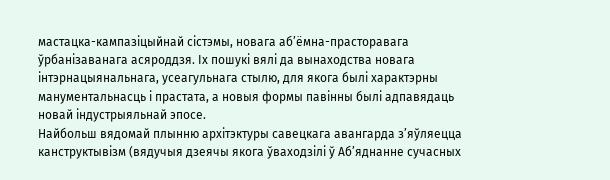мастацка-кампазіцыйнай сістэмы, новага аб’ёмна-прасторавага ўрбанізаванага асяроддзя. Іх пошукі вялі да вынаходства новага інтэрнацыянальнага, усеагульнага стылю, для якога былі характэрны манументальнасць і прастата, а новыя формы павінны былі адпавядаць новай індустрыяльнай эпосе.
Найбольш вядомай плынню архітэктуры савецкага авангарда з’яўляецца канструктывізм (вядучыя дзеячы якога ўваходзілі ў Аб’яднанне сучасных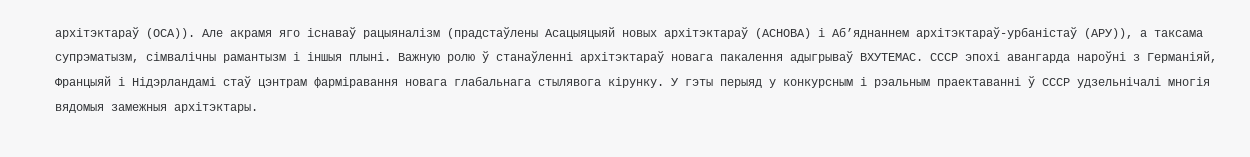архітэктараў (ОСА)). Але акрамя яго існаваў рацыяналізм (прадстаўлены Асацыяцыяй новых архітэктараў (АСНОВА) і Аб’яднаннем архітэктараў-урбаністаў (АРУ)), а таксама супрэматызм, сімвалічны рамантызм і іншыя плыні. Важную ролю ў станаўленні архітэктараў новага пакалення адыгрываў ВХУТЕМАС. СССР эпохі авангарда нароўні з Германіяй, Францыяй і Нідэрландамі стаў цэнтрам фарміравання новага глабальнага стылявога кірунку. У гэты перыяд у конкурсным і рэальным праектаванні ў СССР удзельнічалі многія вядомыя замежныя архітэктары.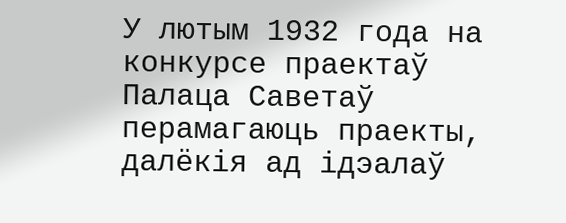У лютым 1932 года на конкурсе праектаў Палаца Саветаў перамагаюць праекты, далёкія ад ідэалаў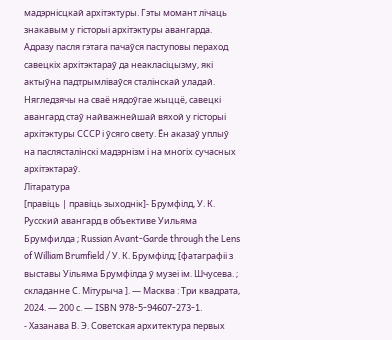мадэрнісцкай архітэктуры. Гэты момант лічаць знакавым у гісторыі архітэктуры авангарда. Адразу пасля гэтага пачаўся паступовы пераход савецкіх архітэктараў да неакласіцызму, які актыўна падтрымліваўся сталінскай уладай. Нягледзячы на сваё нядоўгае жыццё, савецкі авангард стаў найважнейшай вяхой у гісторыі архітэктуры СССР і ўсяго свету. Ён аказаў уплыў на паслясталінскі мадэрнізм і на многіх сучасных архітэктараў.
Літаратура
[правіць | правіць зыходнік]- Брумфілд, У. К. Русский авангард в объективе Уильяма Брумфилда ; Russian Avant-Garde through the Lens of William Brumfield / У. К. Брумфілд; [фатаграфіі з выставы Уільяма Брумфілда ў музеі ім. Шчусева. ; складанне С. Мітурыча ]. — Масква : Три квадрата, 2024. — 200 с. — ISBN 978-5-94607-273-1.
- Хазанава В. Э. Советская архитектура первых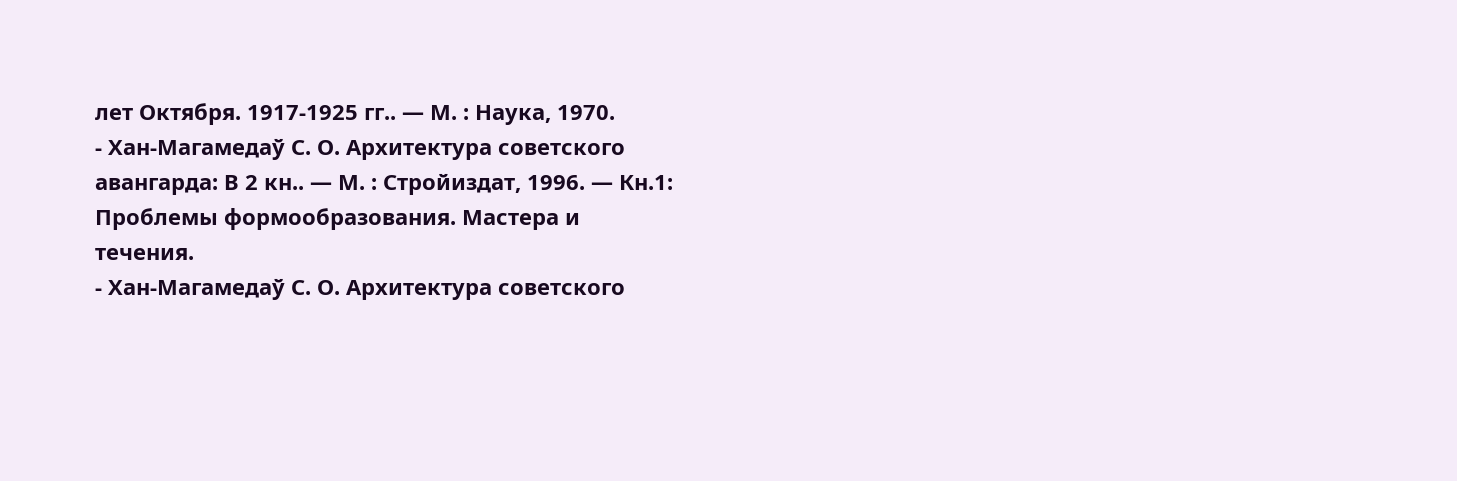лет Октября. 1917-1925 гг.. — М. : Наука, 1970.
- Хан-Магамедаў С. О. Архитектура советского авангарда: В 2 кн.. — М. : Стройиздат, 1996. — Кн.1: Проблемы формообразования. Мастера и течения.
- Хан-Магамедаў С. О. Архитектура советского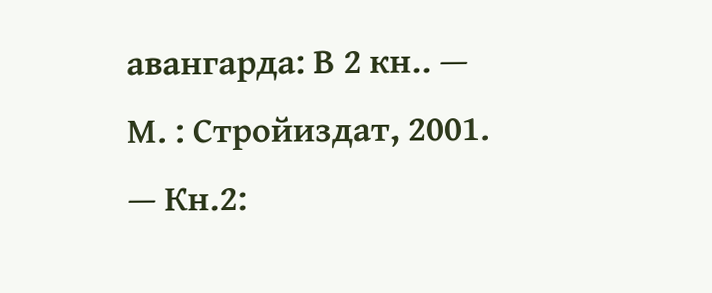авангарда: В 2 кн.. — М. : Стройиздат, 2001. — Кн.2: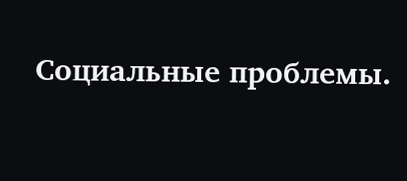Социальные проблемы.